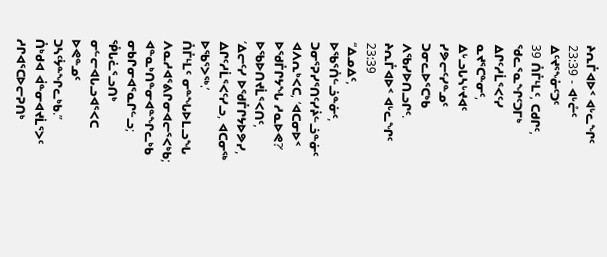ᔨᕆᒤᐊᐅᑉ ᐊᒡᓚᖏᑦ 23:39 - ᐊᒡᓔᑦ ᐃᑦᔪᕐᖕᓁᑦᑐᑦ
39 ᑍᒤᒻᒪᑦ, ᑕᑯᒋᑦ, ᖁᓚᕐᓇᖏᑦᑐᒥᒃ ᐃᒋᑦᓱᒫᕐᐸᑦᓯ ᓇᔪᕐᑕᓐᓂᑦ, ᐃᒡᓗᒐᓴᒡᔪᐊᑦ ᓯᕗᓕᑦᓯᓐᓄᑦ ᑐᓂᓚᐅᕐᑕᒃᑲ ᐱᖃᓯᐅᑎᓗᒋᑦ.
ᔨᕆᒤᐊᐅᑉ ᐊᒡᓚᖏᑦ 23:39
“ᐃᓄᐃᑦ, ᐅᖃᕐᑏᓪᓘᓐᓃᑦ, ᑐᓂᕐᕈᓯᕐᑎᑦᓯᔩᓪᓘᓐᓃᑦ ᐊᐱᕆᒃᐸᑕ, ‘ᐊᑕᓂᐅᑉ ᐅᖁᒤᒋᔭᖓ ᓱᓇᐅᕙ?’ ᐅᖃᐅᑎᔪᒫᕐᐸᑎᑦ, ‘ᐃᓕᑦᓯ ᐅᖁᒤᒋᔭᐅᕗᓯ, ᐃᒋᑦᓱᒫᕐᐸᑦᓯᓗ, ᐊᑕᓂᖅ ᐅᖃᕐᐳᖅ.’
ᑍᒤᒻᒪᑦ ᓂᓐᖓᐅᒪᓗᖓ ᐱᓇᓱᐊᕐᕕᒋᓂᐊᓕᕐᐸᒃᑲ; ᐊᓐᓇᒃᑎᓐᓂᐊᓐᖏᓚᒃᑲ ᓂᑲᒋᓂᐊᕐᓇᒋᓪᓗ; ᕾᒐᓛᕐᓗᑎᒃ ᓂᓪᓕᐊᒐᓗᐊᕐᐸᑕ ᐅᕙᓐᓄᑦ ᑐᓴᑦᔮᓐᖏᓚᒃᑲ.”
ᑍᒃᑯᐊ ᐋᓐᓂᐊᔪᒫᕐᐳᑦ ᓱᒋᐊᕐᑕᐅᓕᕈᑎᒃ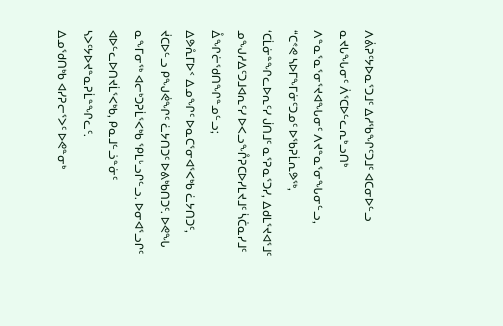ᐱᕖᕈᑦᔭᐅᓇᕐᑐᒧᑦ ᐃᓱᖃᖏᑦᑐᒧᑦ ᐊᑕᓂᐅᓪᓗ ᓇᔪᒐᖓᓂᑦ ᐲᕐᑕᐅᓪᓚᕆᒃᓗᑎᒃ ᐱᓐᓇᕐᓇᕐᓂᕐᔪᐊᖓᓂᑦ ᐱᔪᓐᓇᕐᓂᖓᓂᓪᓗ,
“ᑕᕝᕙ ᓴᐅᒥᖕᒥᓃᑦᑐᓄᑦ ᐅᖃᕈᒫᕆᕗᖅ, ‘ᑕᒫᓃᓐᖏᓚᐅᕆᑦᓯ ᒎᑎᒧᑦ ᓇᕐᕈᓇᕐᑐᓯ, ᐃᑯᒪᕐᔪᐊᕐᒧᑦ ᓄᖑᓱᐃᑦᑐᒧᐊᕆᑦᓯ ᐅᐸᓗᖕᒊᕈᑕᐅᓯᒪᔪᒧᑦ ᓵᑖᓇᓯᒧᑦ ᐂᖏᓖᖁᑎᖏᓐᓄᓪᓗ;
ᐃᕗᕅᒥᐅᑉ ᐃᓄᖏᑦ ᐅᓇᑕᕐᓂᐊᕐᐸᒃᑲ ᓛᔭᑎᑐᑦ, ᔫᑕᐅᓪᓗ ᑭᖑᕚᖏᑦ ᓛᔭᑎᑐᑦ ᐅᕕᒃᑲᑎᑐᑦ. ᐅᕙᖓ ᓇᖕᒥᓂᖅ ᐊᓕᒃᑐᕈᒫᕐᐸᒃᑲ ᕿᒪᒡᓗᒋᓪᓗ. ᐅᓂᐊᕐᓗᒋᑦ ᐊᐅᓪᓚᐅᑎᔪᒫᕐᐸᒃᑲ, ᑭᓇᒧᓪᓘᓐᓃᑦ ᓴᐳᑦᔭᐅᔪᓐᓇᕈᒫᓐᖏᓚᑦ.
ᐃᓄᖁᑎᒃᑲ ᐊᓯᕈᓕᕐᐳᑦ ᐅᕙᓐᓂᒃ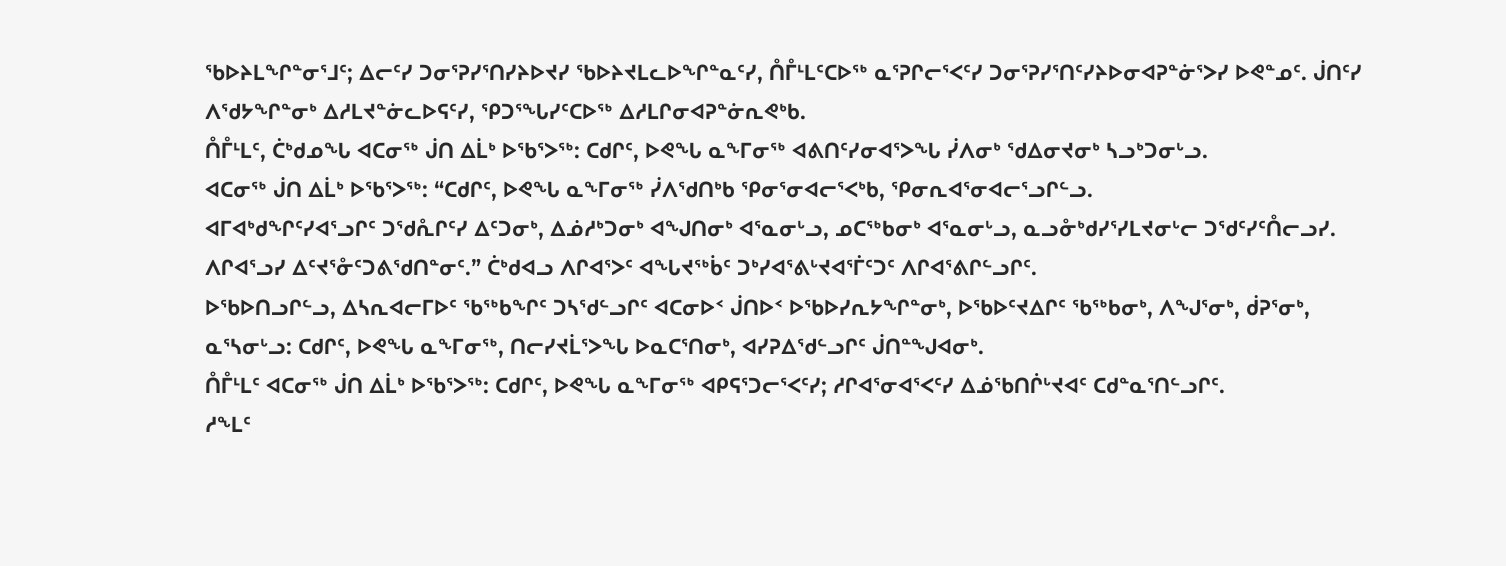ᖃᐅᔨᒪᖏᓐᓂᕐᒧᑦ; ᐃᓕᑦᓯ ᑐᓂᕐᕈᓯᕐᑎᓯᔨᐅᔪᓯ ᖃᐅᔨᔪᒪᓚᐅᖏᓐᓇᑦᓯ, ᑍᒤᒻᒪᑦᑕᐅᖅ ᓇᕐᕈᒋᓕᕐᐸᑦᓯ ᑐᓂᕐᕈᓯᕐᑎᑦᓯᔨᐅᓂᐊᕈᓐᓃᕐᐳᓯ ᐅᕙᓐᓄᑦ. ᒎᑎᑦᓯ ᐱᖁᔭᖏᓐᓂᒃ ᐃᓱᒪᔪᓐᓃᓚᐅᕋᑦᓯ, ᕿᑐᕐᖓᓯᑦᑕᐅᖅ ᐃᓱᒪᒋᓂᐊᕈᓐᓃᕆᕙᒃᑲ.
ᑍᒤᒻᒪᑦ, ᑖᒃᑯᓄᖓ ᐊᑕᓂᖅ ᒎᑎ ᐃᒫᒃ ᐅᖃᕐᐳᖅ: ᑕᑯᒋᑦ, ᐅᕙᖓ ᓇᖕᒥᓂᖅ ᐊᕕᑎᑦᓯᓂᐊᕐᐳᖓ ᓰᐱᓂᒃ ᖁᐃᓂᔪᓂᒃ ᓴᓗᒃᑐᓂᒡᓗ.
ᐊᑕᓂᖅ ᒎᑎ ᐃᒫᒃ ᐅᖃᕐᐳᖅ: “ᑕᑯᒋᑦ, ᐅᕙᖓ ᓇᖕᒥᓂᖅ ᓰᐱᖁᑎᒃᑲ ᕿᓂᕐᓂᐊᓕᕐᐸᒃᑲ, ᕿᓂᕆᐊᕐᓂᐊᓕᕐᓗᒋᓪᓗ.
ᐊᒥᐊᒃᑯᖏᑦᓯᐊᕐᓗᒋᑦ ᑐᖁᕅᒋᑦᓯ ᐃᑦᑐᓂᒃ, ᐃᓅᓱᒃᑐᓂᒃ ᐊᖑᑎᓂᒃ ᐊᕐᓇᓂᒡᓗ, ᓄᑕᖅᑲᓂᒃ ᐊᕐᓇᓂᒡᓗ, ᓇᓗᓁᒃᑯᓯᕐᓯᒪᔪᓂᒡᓕ ᑐᖁᑦᓯᑦᑍᓕᓗᓯ. ᐱᒋᐊᕐᓗᓯ ᐃᑦᔪᕐᓁᑦᑐᕕᖁᑎᓐᓂᑦ.” ᑖᒃᑯᐊᓗ ᐱᒋᐊᕐᐳᑦ ᐊᖓᔪᖅᑳᑦ ᑐᒃᓯᐊᕐᕕᒡᔪᐊᕐᒦᑦᑐᑦ ᐱᒋᐊᕐᕕᒋᓪᓗᒋᑦ.
ᐅᖃᐅᑎᓗᒋᓪᓗ, ᐃᓴᕆᐊᓕᒥᐅᑦ ᖃᖅᑲᖏᑦ ᑐᓴᖁᓪᓗᒋᑦ ᐊᑕᓂᐅᑉ ᒎᑎᐅᑉ ᐅᖃᐅᓯᕆᔭᖏᓐᓂᒃ, ᐅᖃᐅᑦᔪᐃᒋᑦ ᖃᖅᑲᓂᒃ, ᐱᖑᕐᓂᒃ, ᑰᕈᕐᓂᒃ, ᓇᕐᓴᓂᒡᓗ: ᑕᑯᒋᑦ, ᐅᕙᖓ ᓇᖕᒥᓂᖅ, ᑎᓕᓯᔪᒫᕐᐳᖓ ᐅᓇᑕᕐᑎᓂᒃ, ᐊᓯᕈᐃᖁᓪᓗᒋᑦ ᒎᑎᓐᖑᐊᓂᒃ.
ᑍᒤᒻᒪᑦ ᐊᑕᓂᖅ ᒎᑎ ᐃᒫᒃ ᐅᖃᕐᐳᖅ: ᑕᑯᒋᑦ, ᐅᕙᖓ ᓇᖕᒥᓂᖅ ᐊᑭᕋᕐᑐᓕᕐᐸᑦᓯ; ᓱᒋᐊᕐᓂᐊᕐᐸᑦᓯ ᐃᓅᖃᑎᒌᒡᔪᐊᑦ ᑕᑯᓐᓇᕐᑎᓪᓗᒋᑦ.
ᓱᖕᒪᑦ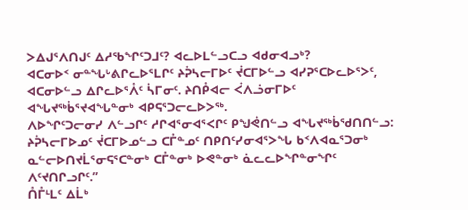ᐳᐃᒍᕐᐱᑎᒍᑦ ᐃᓱᖃᖏᑦᑐᒧᑦ? ᐊᓚᐅᒪᓪᓗᑕᓗ ᐊᑯᓂᐊᓗᒃ?
ᐊᑕᓂᐅᑉ ᓂᓐᖓᒡᕕᒋᓚᐅᕐᒪᒋᑦ ᔨᕉᓴᓕᒥᐅᑦ ᔫᑕᒥᐅᓪᓗ ᐊᓯᕈᕐᑕᐅᓚᐅᕐᐳᑦ, ᐊᑕᓂᐅᓪᓗ ᐃᒋᓚᐅᕐᐰᑦ ᓵᒥᓂᑦ. ᔨᑎᑬᐊᓕ ᐹᐱᓘᓂᒥᐅᑦ ᐊᖓᔪᖅᑳᕐᔪᐊᖓᓐᓂᒃ ᐊᑭᕋᕐᑐᓕᓚᐅᐳᖅ.
ᐱᐅᖏᑦᑐᓕᓂᓯ ᐱᓪᓗᒋᑦ ᓱᒋᐊᕐᓂᐊᕐᐸᒋᑦ ᑭᖑᕚᑎᓪᓗ ᐊᖓᔪᖅᑳᖁᑎᑎᓪᓗ: ᔨᕉᓴᓕᒥᐅᓄᑦ ᔫᑕᒥᐅᓄᓪᓗ ᑕᒤᓐᓄᑦ ᑎᑭᑎᑦᓯᓂᐊᕐᐳᖓ ᑲᑉᐱᐊᓇᕐᑐᓂᒃ ᓇᓪᓕᐅᑎᔪᒫᕐᓂᕋᕐᑕᓐᓂᒃ ᑕᒤᓐᓂᒃ ᐅᕙᓐᓂᒃ ᓈᓚᓚᐅᖏᓐᓂᖏᑦ ᐱᑦᔪᑎᒋᓗᒋᑦ.”
ᑍᒤᒻᒪᑦ ᐃᒫᒃ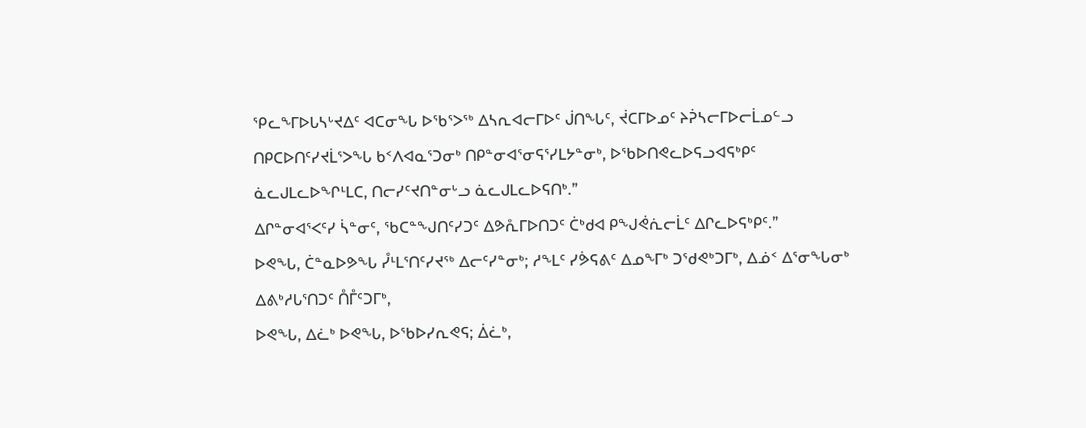ᕿᓚᖕᒥᐅᒐᓴᒡᔪᐃᑦ ᐊᑕᓂᖓ ᐅᖃᕐᐳᖅ ᐃᓴᕆᐊᓕᒥᐅᑦ ᒎᑎᖓᑦ, ᔫᑕᒥᐅᓄᑦ ᔨᕉᓴᓕᒥᐅᓕᒫᓄᓪᓗ ᑎᑭᑕᐅᑎᑦᓯᔪᒫᕐᐳᖓ ᑲᑉᐱᐊᓇᕐᑐᓂᒃ ᑎᑭᓐᓂᐊᕐᓂᕋᕐᓯᒪᔭᓐᓂᒃ, ᐅᖃᐅᑎᕙᓚᐅᕋᓗᐊᕋᒃᑭᑦ ᓈᓚᒍᒪᓚᐅᖏᒻᒪᑕ, ᑎᓕᓯᑦᔪᑎᓐᓂᒡᓗ ᓈᓚᒍᒪᓚᐅᕋᑎᒃ.”
ᐃᒋᓐᓂᐊᕐᐸᑦᓯ ᓵᓐᓂᑦ, ᖃᑕᓐᖑᑎᑦᓯᑐᑦ ᐃᕗᕅᒥᐅᑎᑐᑦ ᑖᒃᑯᐊ ᑭᖑᕚᕇᓕᒫᑦ ᐃᒋᓚᐅᕋᒃᑭᑦ.”
ᐅᕙᖓ, ᑖᓐᓇᐅᕗᖓ ᓮᒻᒪᕐᑎᑦᓯᔪᖅ ᐃᓕᑦᓯᓐᓂᒃ; ᓱᖕᒪᑦ ᓯᕘᕋᕕᑦ ᐃᓄᖕᒥᒃ ᑐᖁᕙᒃᑐᒥᒃ, ᐃᓅᑉ ᐃᕐᓂᖓᓂᒃ ᐃᕕᒃᓱᒐᕐᑎᑐᑦ ᑍᒤᑦᑐᒥᒃ,
ᐅᕙᖓ, ᐃᓛᒃ ᐅᕙᖓ, ᐅᖃᐅᓯᕆᕙᕋ; ᐄᓛᒃ,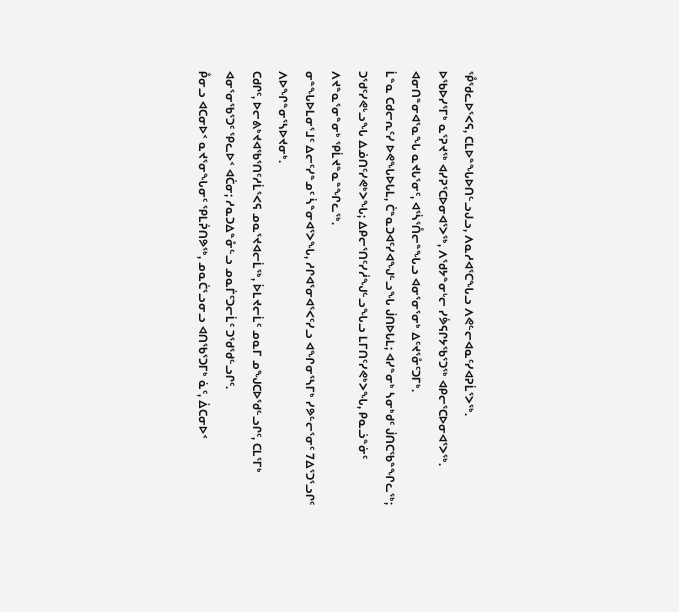ᕾᖁᓚᐅᕐᐸᕋ, ᑕᒪᐅᓐᖓᐅᑎᓪᓗᒍᓗ, ᐱᓇᓱᐊᕐᑕᖓᓗ ᐱᕙᓪᓕᐊᓇᑦᓯᐊᕈᒫᕐᐳᖅ.
ᐅᖃᐅᓯᕐᒥᒃ ᓇᕐᕈᔪᖅ ᐊᓯᕈᕐᑕᐅᓂᐊᕐᐳᖅ, ᐱᖁᔭᓐᓂᒡᓕ ᓯᕘᕋᒋᔭᖃᕐᑐᖅ ᐊᑭᓕᕐᑕᐅᓂᐊᕐᐳᖅ.
ᐊᓂᑎᓐᓂᐊᕐᓇᖓ ᓇᔪᒐᕐᓂᑦ, ᐊᕐᓵᕐᑍᓕᓐᖓᓗ ᐊᓂᕐᓂᕐᓂᒃ ᐃᑦᔪᕐᓁᑦᑐᒥᒃ.
ᒫᓐᓇ ᑕᑯᓕᕆᑦᓯ ᐅᕙᖓᐅᒐᒪ, ᑖᓐᓇᑐᐊᑦᓯᐊᖑᓪᓗᖓ ᒎᑎᐅᒐᒪ; ᐊᓯᓐᓂᒃ ᓴᓂᒃᑯᑦ ᒎᑎᑕᖃᓐᖏᓚᖅ; ᑐᖁᑦᓯᕙᒡᓗᖓ ᐃᓅᑎᑦᓯᕙᒃᐳᖓ; ᐃᑭᓕᕐᑎᑦᓯᓲᖑᓪᓗᖓᓗ ᒪᒥᑎᑦᓯᕙᒃᐳᖓ, ᑭᓇᓘᓐᓃᑦ ᐱᔪᓐᓇᕐᓂᓐᓂᒃ ᕿᒫᔪᓐᓇᓐᖏᓚᖅ.
ᓂᓐᖓᐅᒪᓂᕐᒧᑦ ᐃᓕᑦᓯᓐᓄᑦ ᓵᓐᓂᐊᕐᐳᖓ, ᓱᒋᐊᕐᓂᐊᕐᐸᑦᓯᓗ ᐊᖏᓂᕐᓴᒥᒃ ᓯᕗᓪᓕᕐᓂᑦ 7ᐃᕐᑐᕐᓗᒋᑦ ᐱᐅᖏᓐᓂᕐᓴᐅᔪᓂᒃ.
ᑕᑯᒋᑦ, ᐅᓕᕕᒃᔪᐊᖃᕐᑎᑦᓱᒫᕐᐸᕋ ᓄᓇᕐᔪᐊᓕᒫᖅ, ᐆᒪᔪᓕᒫᑦ ᓄᓇᒥ ᓄᖑᑕᐅᖁᓪᓗᒋᑦ, ᑕᒪᕐᒥᒃ ᐊᓂᕐᓂᖃᕐᑐᑦ ᕿᓚᐅᑉ ᐊᑖᓂ; ᓱᓇᑐᐃᓐᓁᓪᓗ ᓄᓇᒦᑦᑐᓕᒫᑦ ᑐᖁᖁᓪᓗᒋᑦ.
ᑬᓂᓗ ᐊᑕᓂᐅᑉ ᓇᔪᕐᓂᖓᓂᑦ ᕿᒪᕉᑎᕗᖅ, ᓄᓇᑖᕐᓗᓂᓗ ᐊᑎᖃᕐᑐᒥᒃ ᓈᑦ, ᐄᑕᓂᐅᑉ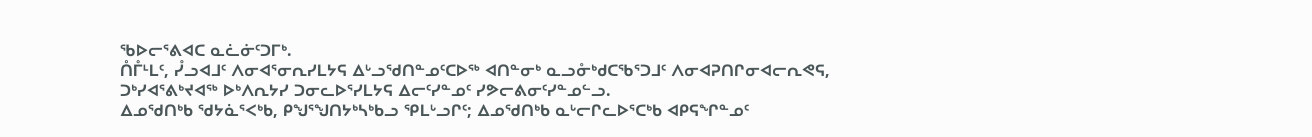ᖃᐅᓕᕐᕕᐊᑕ ᓇᓛᓃᑦᑐᒥᒃ.
ᑍᒤᒻᒪᑦ, ᓮᓗᐊᒧᑦ ᐱᓂᐊᕐᓂᕆᓯᒪᔭᕋ ᐃᒡᓗᖁᑎᓐᓄᑦᑕᐅᖅ ᐊᑎᓐᓂᒃ ᓇᓗᓁᒃᑯᑕᖃᕐᑐᒧᑦ ᐱᓂᐊᕈᑎᒋᓂᐊᓕᕆᕙᕋ, ᑐᒃᓯᐊᕐᕕᒃᔪᐊᖅ ᐅᒃᐱᕆᔭᓯ ᑐᓂᓚᐅᕐᓯᒪᔭᕋ ᐃᓕᑦᓯᓐᓄᑦ ᓯᕗᓕᕕᓂᑦᓯᓐᓄᓪᓗ.
ᐃᓄᖁᑎᒃᑲ ᖁᔭᓈᕐᐸᒃᑲ, ᑭᖑᕐᖑᑎᔭᒃᓴᒃᑲᓗ ᕿᒪᒡᓗᒋᑦ; ᐃᓄᖁᑎᒃᑲ ᓇᒡᓕᒋᓚᐅᕐᑕᒃᑲ ᐊᑭᕋᖏᓐᓄᑦ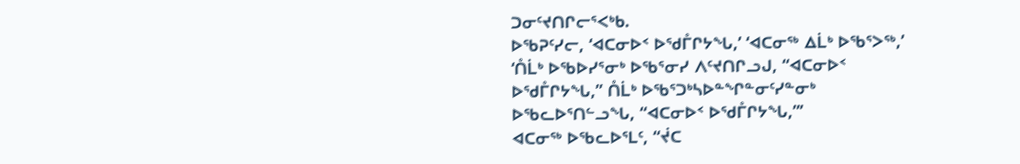ᑐᓂᑦᔪᑎᒋᓕᕐᐸᒃᑲ.
ᐅᖃᕈᑦᓯᓕ, ‘ᐊᑕᓂᐅᑉ ᐅᖁᒤᒋᔭᖓ,’ ‘ᐊᑕᓂᖅ ᐃᒫᒃ ᐅᖃᕐᐳᖅ,’ ‘ᑍᒫᒃ ᐅᖃᐅᓯᕐᓂᒃ ᐅᖃᕐᓂᓯ ᐱᑦᔪᑎᒋᓗᒍ, “ᐊᑕᓂᐅᑉ ᐅᖁᒤᒋᔭᖓ,” ᑍᒫᒃ ᐅᖃᕐᑐᒃᓴᐅᓐᖏᓐᓂᑦᓯᓐᓂᒃ ᐅᖃᓚᐅᕐᑎᓪᓗᖓ, “ᐊᑕᓂᐅᑉ ᐅᖁᒤᒋᔭᖓ,”’
ᐊᑕᓂᖅ ᐅᖃᓚᐅᕐᒪᑦ, “ᔫᑕ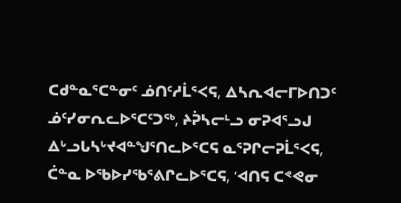ᑕᑯᓐᓇᕐᑕᓐᓂᑦ ᓅᑎᑦᓱᒫᕐᐸᕋ, ᐃᓴᕆᐊᓕᒥᐅᑎᑐᑦ ᓅᑦᓯᓂᕆᓚᐅᕐᑕᑦᑐᖅ, ᔨᕉᓴᓕᒻᓗ ᓂᕈᐊᕐᓗᒍ ᐃᒡᓗᒐᓴᒡᔪᐊᓐᖑᕐᑎᓚᐅᕐᑕᕋ ᓇᕐᕈᒋᓕᕈᒫᕐᐸᕋ, ᑖᓐᓇ ᐅᖃᐅᓯᖃᕐᕕᒋᓚᐅᕐᑕᕋ, ‘ᐊᑎᕋ ᑕᕝᕙᓂ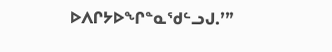ᐅᐱᒋᔭᐅᖏᓐᓇᖁᓪᓗᒍ.’”